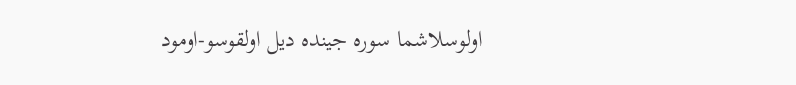اولوسلاشما سوره جينده ديل اولقوسو-اومود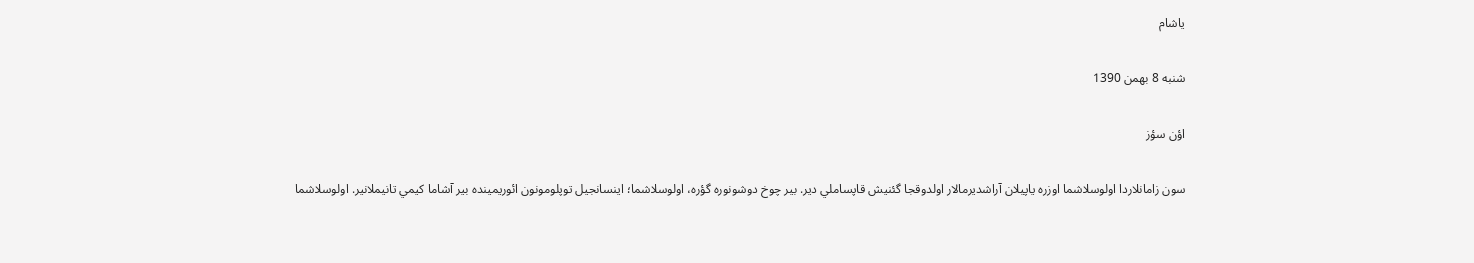ياشام

شنبه 8 بهمن 1390

اؤن سؤز

سون زامانلاردا اولوسلاشما اوزره ياپيلان آراشديرمالار اولدوقجا گئنيش قاپساملي دير. بير چوخ دوشونوره گؤره، اولوسلاشما؛ اينسانجيل توپلومونون ائوريمينده بير آشاما كيمي تانيملانير. اولوسلاشما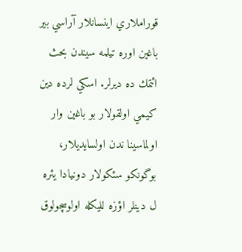قوراملاري اينسانلار آراسي بير باغين اوره تيلمه سيندن بحث ائتمك ده ديرلر. اسكي لرده دين كيمي اولقولار بو باغين وار اولماسينا ندن اولسايديلار، بوگونكو سئكولار دونيادا يئره ل دينلر اؤزه لليكله اولوسچولوق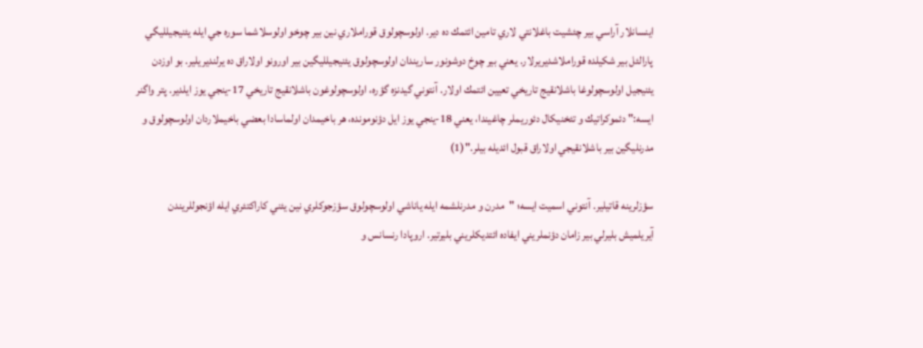اينسانلار آراسي بير چئشيت باغلانتي لاري تامين ائتمك ده دير. اولوسچولوق قوراملاري نين بير چوخو اولوسلاشما سوره جي ايله يئنيجيلليگي پارالئل بير شكيلده قوراملاشديريرلار. يعني بير چوخ دوشونور ساريندان اولوسچولوق يئنيجيلليگين بير اورونو اولاراق ده يرلنديريلير. بو اوزدن يئنيجيل اولوسچولوغا باشلانقيج تاريخي تعيين ائتمك اولار. آنتوني گيدنزه گؤره، اولوسچولوغون باشلانقيج تاريخي 17-ينجي يوز ايلدير. پتر واگنر ايسه:" دئموكراتيك و تئخنيكال دئوريملر چاغيندا، يعني 18-ينجي يوز ايل دؤنومونده، هر باخيمدان اولماسادا بعضي باخيملاردان اولوسچولوق و مدرنليگين بير باشلانقيجي اولاراق قبول ائديله بيلر."(1)

سؤزلرينه قاتيلير. آنتوني اسميت ايسه؛ "مدرن و مدرنلشمه ايله ياناشي اولوسچولوق سؤزجوكلري نين يئني كاراكتئري ايله اؤنجوللريندن آيريلميش بليرلي بير زامان دؤنملريني ايفاده ائتديكلريني بليرتير. اروپادا رنسانس و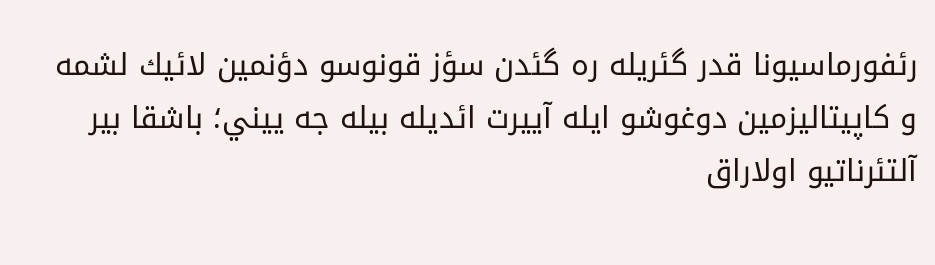رئفورماسيونا قدر گئريله ره گئدن سؤز قونوسو دؤنمين لائيك لشمه و كاپيتاليزمين دوغوشو ايله آييرت ائديله بيله جه ييني؛ باشقا بير آلتئرناتيو اولاراق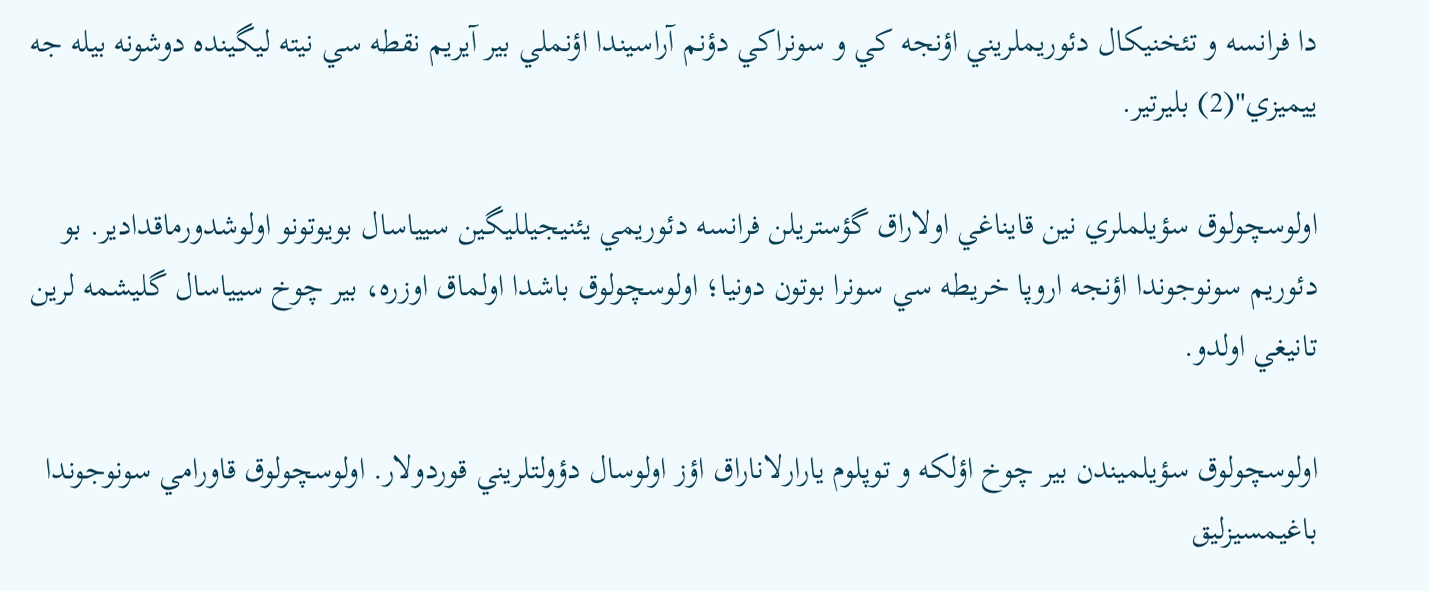دا فرانسه و تئخنيكال دئوريملريني اؤنجه كي و سونراكي دؤنم آراسيندا اؤنملي بير آيريم نقطه سي نيته ليگينده دوشونه بيله جه ييميزي"(2) بليرتير.

اولوسچولوق سؤيلملري نين قايناغي اولاراق گؤستريلن فرانسه دئوريمي يئنيجيلليگين سيياسال بويوتونو اولوشدورماقدادير. بو دئوريم سونوجوندا اؤنجه اروپا خريطه سي سونرا بوتون دونيا؛ اولوسچولوق باشدا اولماق اوزره، بير چوخ سيياسال گليشمه لرين تانيغي اولدو.

اولوسچولوق سؤيلميندن بير چوخ اؤلكه و توپلوم يارارلاناراق اؤز اولوسال دؤولتلريني قوردولار. اولوسچولوق قاورامي سونوجوندا باغيمسيزليق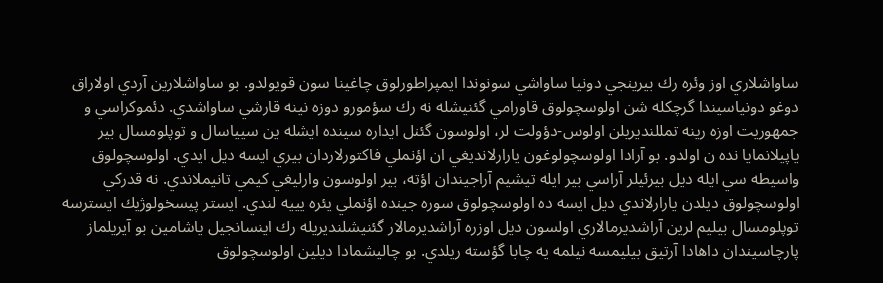ساواشلاري اوز وئره رك بيرينجي دونيا ساواشي سونوندا ايمپراطورلوق چاغينا سون قويولدو. بو ساواشلارين آردي اولاراق دوغو دونياسيندا گرچكله شن اولوسچولوق قاورامي گئنيشله نه رك سؤمورو دوزه نينه قارشي ساواشدي. دئموكراسي و جمهوريت اوزه رينه تمللنديريلن اولوس-دؤولت لر، اولوسون گئنل ايداره سينده ايشله ين سيياسال و توپلومسال بير ياپيلانمايا نده ن اولدو. بو آرادا اولوسچولوغون يارارلانديغي ان اؤنملي فاكتورلاردان بيري ايسه ديل ايدي. اولوسچولوق واسيطه سي ايله ديل بيرئيلر آراسي بير ايله تيشيم آراجيندان اؤته، بير اولوسون وارليغي كيمي تانيملاندي. نه قدركي اولوسچولوق ديلدن يارارلاندي ديل ايسه ده اولوسچولوق سوره جينده اؤنملي يئره يييه لندي. ايستر پيسخولوژيك ايسترسه توپلومسال بيليم لرين آراشديرمالاري اولسون ديل اوزره آراشديرمالار گئنيشلنديريله رك اينسانجيل ياشامين بو آيريلماز پارچاسيندان داهادا آرتيق بيليمسه نيلمه يه چابا گؤسته ريلدي. بو چاليشمادا ديلين اولوسچولوق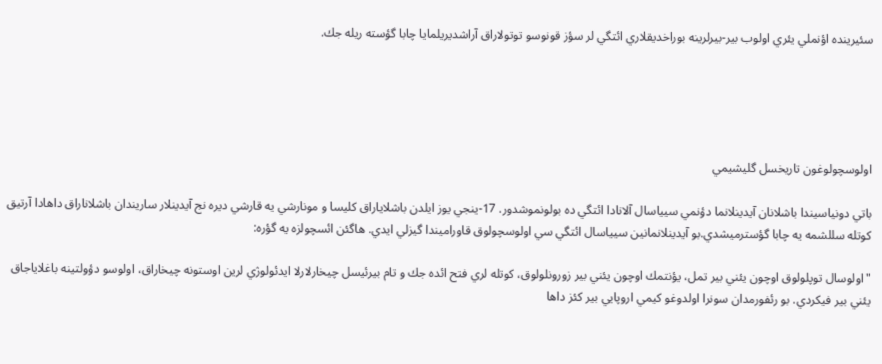سئيرينده اؤنملي يئري اولوب بير-بيرلرينه بوراخديقلاري ائتگي لر سؤز قونوسو توتولاراق آراشديريلمايا چابا گؤسته ريله جك.





اولوسچولوغون تاريخسل گليشيمي

باتي دونياسيندا باشلانان آيدينلانما دؤنمي سيياسال آلانادا ائتگي ده بولونموشدور. 17-ينجي يوز ايلدن باشلاياراق كليسا و مونارشي يه قارشي ديره نج آيدينلار ساريندان باشلاناراق داهادا آرتيق كوتله سللشمه يه چابا گؤسترميشدي.بو آيدينلانمانين سيياسال ائتگي سي اولوسچولوق قاوراميندا گيزلي ايدي. هاگئن ائسچولزه يه گؤره:

"اولوسال توپلولوق اوچون يئني بير تمل، يؤنتمك اوچون يئني بير زورونلولوق، كوتله لري فتح ائده جك و تام بيرئيسل چيخارلارلا ايدئولوژي لرين اوستونه چيخاراق، اولوسو دؤولتينه باغلاياجاق يئني بير فيكردي. بو رئفورمدان سونرا اولدوغو كيمي اروپايي بير كئز داها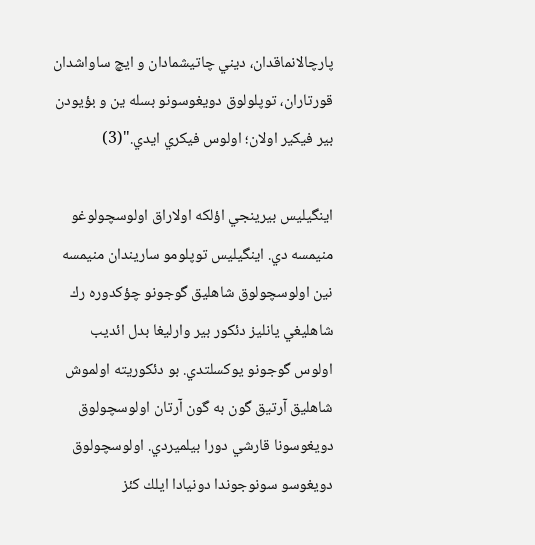پارچالانماقدان، ديني چاتيشمادان و ايچ ساواشدان قورتاران، توپلولوق دويغوسونو بسله ين و بؤيودن بير فيكير اولان؛ اولوس فيكري ايدي."(3)

اينگيليس بيرينجي اؤلكه اولاراق اولوسچولوغو منيمسه دي. اينگيليس توپلومو ساريندان منيمسه نين اولوسچولوق شاهليق گوجونو چؤكدوره رك شاهليغي يانليز دئكور بير وارليغا بدل ائديب اولوس گوجونو يوكسلتدي. بو دئكوريته اولموش شاهليق آرتيق گون به گون آرتان اولوسچولوق دويغوسونا قارشي دورا بيلميردي. اولوسچولوق دويغوسو سونوجوندا دونيادا ايلك كئز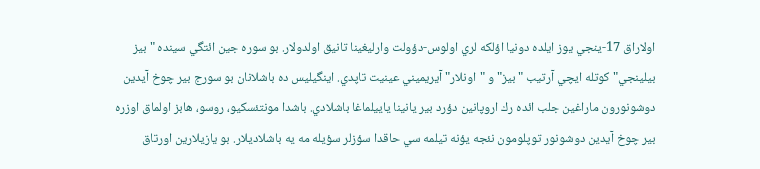اولاراق 17-ينجي يوز ايلده دونيا اؤلكه لري اولوس-دؤولت وارليغينا تانيق اولدولار. بو سوره جين ائتگي سينده "بيز بيلينجي" كوتله ايچي آرتيب "بيز" و "اونلار" آيريميني عينيت تاپدي. اينگيليس ده باشلانان بو سورج بير چوخ آيدين دوشونورون ماراغين جلب ائده رك اروپانين دؤرد بير يانينا ياييلماغا باشلادي. باشدا مونتئسكيو، روسو، هابز اولماق اوزره بير چوخ آيدين دوشونور توپلومون نئجه يؤنه تيلمه سي حاقدا سؤزلر سؤيله مه يه باشلاديلار. بو يازيلارين اورتاق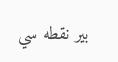بير نقطه سي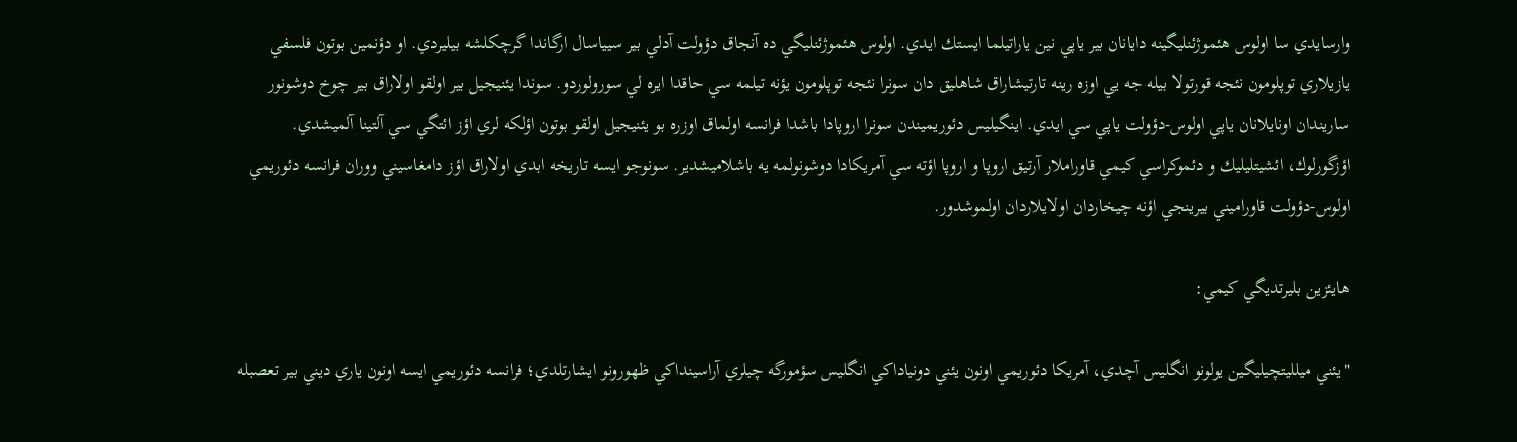وارسايدي سا اولوس هئموژئنليگينه دايانان بير ياپي نين ياراتيلما ايستك ايدي. اولوس هئموژئنليگي ده آنجاق دؤولت آدلي بير سيياسال ارگاندا گرچكلشه بيليردي. او دؤنمين بوتون فلسفي يازيلاري توپلومون نئجه قورتولا بيله جه يي اوزه رينه تارتيشاراق شاهليق دان سونرا نئجه توپلومون يؤنه تيلمه سي حاقدا ايره لي سورولوردو. سوندا يئنيجيل بير اولقو اولاراق بير چوخ دوشونور ساريندان اونايلانان ياپي اولوس-دؤولت ياپي سي ايدي. اينگيليس دئوريميندن سونرا اروپادا باشدا فرانسه اولماق اوزره بو يئنيجيل اولقو بوتون اؤلكه لري اؤز ائتگي سي آلتينا آلميشدي. اؤزگورلوك، ائشيتليليك و دئموكراسي كيمي قاوراملار آرتيق اروپا و اروپا اؤته سي آمريكادا دوشونولمه يه باشلاميشدير. سونوجو ايسه تاريخه ابدي اولاراق اؤز دامغاسيني ووران فرانسه دئوريمي اولوس-دؤولت قاوراميني بيرينجي اؤنه چيخاردان اولايلاردان اولموشدور.

هايئزين بليرتديگي كيمي:

"يئني ميلليتچيليگين يولونو انگليس آچدي، آمريكا دئوريمي اونون يئني دونياداكي انگليس سؤمورگه چيلري آراسينداكي ظهورونو ايشارتلدي؛ فرانسه دئوريمي ايسه اونون ياري ديني بير تعصبله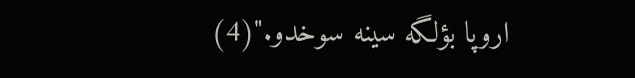اروپا بؤلگه سينه سوخدو."(4)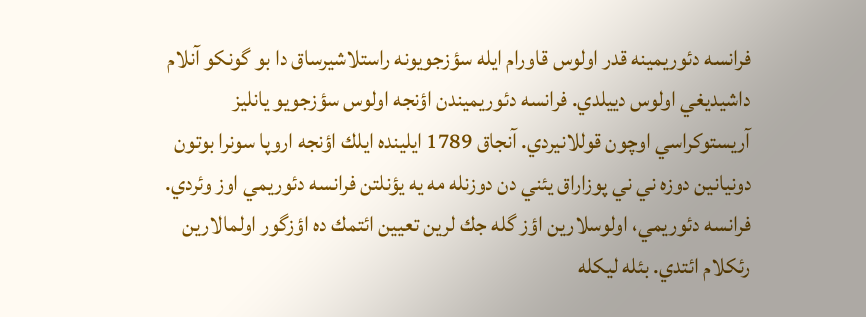فرانسه دئوريمينه قدر اولوس قاورام ايله سؤزجويونه راستلاشيرساق دا بو گونكو آنلام داشيديغي اولوس دييلدي. فرانسه دئوريميندن اؤنجه اولوس سؤزجويو يانليز آريستوكراسي اوچون قوللانيردي. آنجاق 1789 ايلينده ايلك اؤنجه اروپا سونرا بوتون دونيانين دوزه ني ني پوزاراق يئني دن دوزنله مه يه يؤنلتن فرانسه دئوريمي اوز وئردي. فرانسه دئوريمي، اولوسلارين اؤز گله جك لرين تعيين ائتمك ده اؤزگور اولمالارين رئكلام ائتدي. بئله ليكله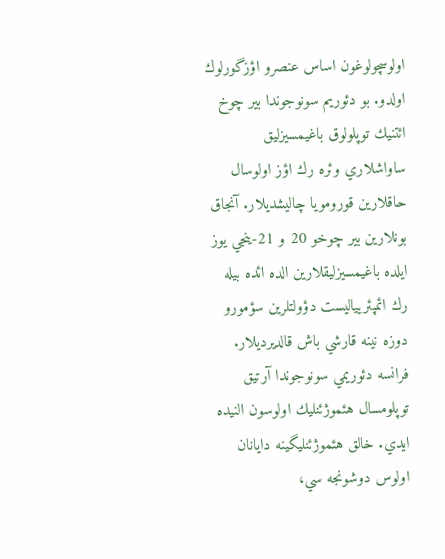اولوسچولوغون اساس عنصرو اؤزگورلوك اولدو. بو دئوريم سونوجوندا بير چوخ ائتنيك توپلولوق باغيمسيزليق ساواشلاري وئره رك اؤز اولوسال حاقلارين قورومويا چاليشديلار. آنجاق بونلارين بير چوخو 20 و 21-ينجي يوز ايلده باغيمسيزليقلارين الده ائده بيله رك ائمپئريياليست دؤولتلرين سؤمورو دوزه نينه قارشي باش قالديرديلار. فرانسه دئوريمي سونوجوندا آرتيق توپلومسال هئموژئنليك اولوسون النيده ايدي. خالق هئموژئنليگينه دايانان اولوس دوشونجه سي،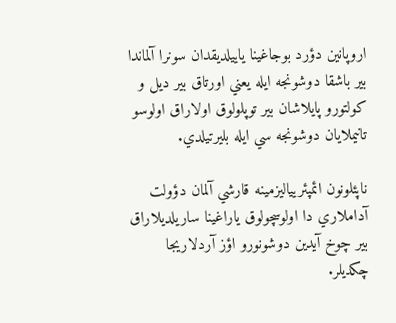اروپانين دؤرد بوجاغينا ياييلديقدان سونرا آلماندا بير باشقا دوشونجه ايله يعني اورتاق بير ديل و كولتورو پايلاشان بير توپلولوق اولاراق اولوسو تانيملايان دوشونجه سي ايله بليرتيلدي.

ناپئلونون ائمپئريياليزمينه قارشي آلمان دؤولت آداملاري دا اولوسچولوق ياراغينا ساريلديلاراق بير چوخ آيدين دوشونورو اؤز آردلاريجا چكديلر.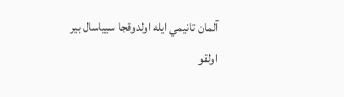آلمان تانيمي ايله اولدوقجا سيياسال بير اولقو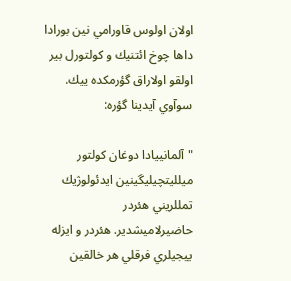اولان اولوس قاورامي نين بورادا داها چوخ ائتنيك و كولتورل بير اولقو اولاراق گؤرمكده ييك. سوآوي آيدينا گؤره:

"آلمانييادا دوغان كولتور ميلليتچيليگينين ايدئولوژيك تمللريني هئردر حاضيرلاميشدير. هئردر و ايزله ييجيلري فرقلي هر خالقين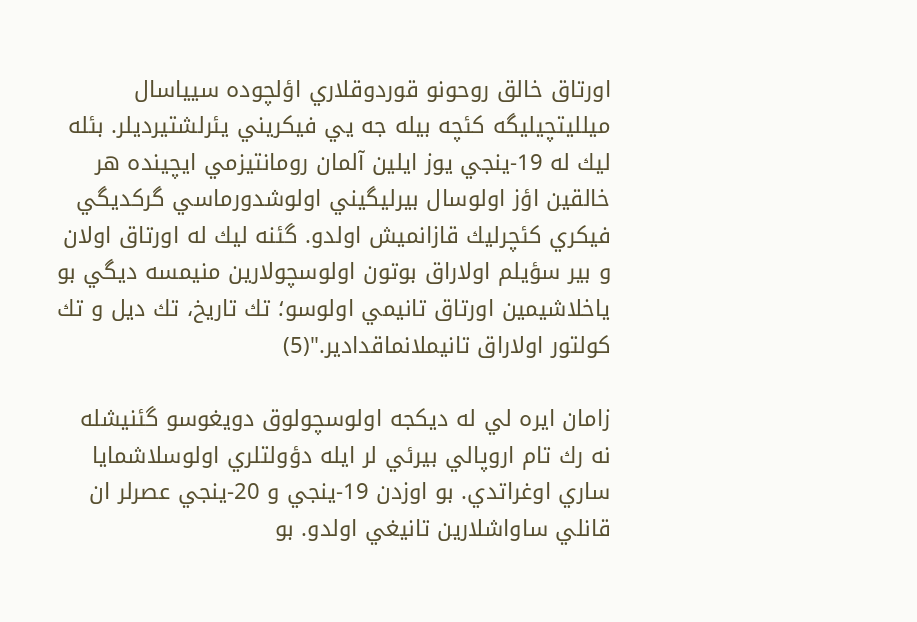اورتاق خالق روحونو قوردوقلاري اؤلچوده سيياسال ميلليتچيليگه كئچه بيله جه يي فيكريني يئرلشتيرديلر. بئله ليك له 19-ينجي يوز ايلين آلمان رومانتيزمي ايچينده هر خالقين اؤز اولوسال بيرليگيني اولوشدورماسي گركديگي فيكري كئچرليك قازانميش اولدو. گئنه ليك له اورتاق اولان و بير سؤيلم اولاراق بوتون اولوسچولارين منيمسه ديگي بو ياخلاشيمين اورتاق تانيمي اولوسو؛ تك تاريخ، تك ديل و تك كولتور اولاراق تانيملانماقدادير."(5)

زامان ايره لي له ديكجه اولوسچولوق دويغوسو گئنيشله نه رك تام اروپالي بيرئي لر ايله دؤولتلري اولوسلاشمايا ساري اوغراتدي. بو اوزدن 19-ينجي و 20-ينجي عصرلر ان قانلي ساواشلارين تانيغي اولدو. بو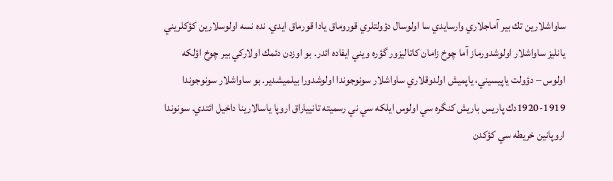ساواشلارين تك بير آماجلاري وارسايدي سا اولوسال دؤولتلري قوروماق يادا قورماق ايدي. نده نسه اولوسلارين كؤكلريني يانليز ساواشلار اولوشدورماز آما چوخ زامان كاتاليزور گؤره ويني ايفاده ائدر. بو اوزدن دئمك اولاركي بير چوخ اؤلكه اولوس – دؤولت ياپيسيني، ياپميش اولدوقلاري ساواشلار سونوجوندا اولوشدورا بيلميشدير. بو ساواشلار سونوجوندا 1919-1920دك پاريس باريش كنگره سي اولوس ايلكه سي ني رسميته تانيياراق اروپا ياسالارينا داخيل ائتدي. سونوندا اروپانين خريطه سي كؤكدن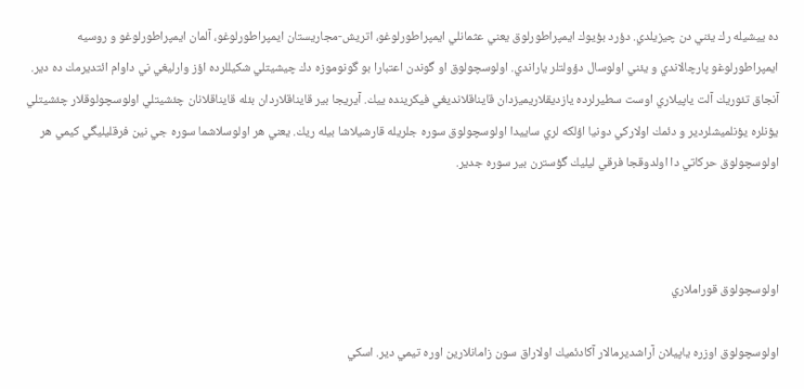ده ييشيله رك يئني دن چيزيلدي. دؤرد بؤيوك ايمپراطورلوق يعني عثمانلي ايمپراطورلوغو، اتريش-مجاريستان ايمپراطورلوغو، آلمان ايمپراطورلوغو و روسيه ايمپراطورلوغو پارچالاندي و يئني اولوسال دؤولتلر ياراندي. اولوسچولوق او گوندن اعتبارا بو گونوموزه دك چيشيتلي شكيللرده اؤز وارليغي ني داوام ائتديرمك ده دير. آنجاق تئوريك آلت ياپيلاري اوست سطيرلرده يازديقلاريميزدان قايناقلانديغي فيكرينده ييك. آيريجا بير قايناقلاردان بئله قايناقلانان چئشيتلي اولوسچولوقلار چئشيتلي يؤنلره يؤنلميشلردير و دئمك اولاركي دونيا اؤلكه لري ساييدا اولوسچولوق سوره جلريله قارشيلاشا بيله ريك. يعني هر اولوسلاشما سوره جي نين فرقليليگي كيمي هر اولوسچولوق حركاتي دا اولدوقجا فرقي ليليك گؤسترن بير سوره جدير.



اولوسچولوق قوراملاري

اولوسچولوق اوزره ياپيلان آراشديرمالار آكادئميك اولاراق سون زامانلارين اوره تيمي دير. اسكي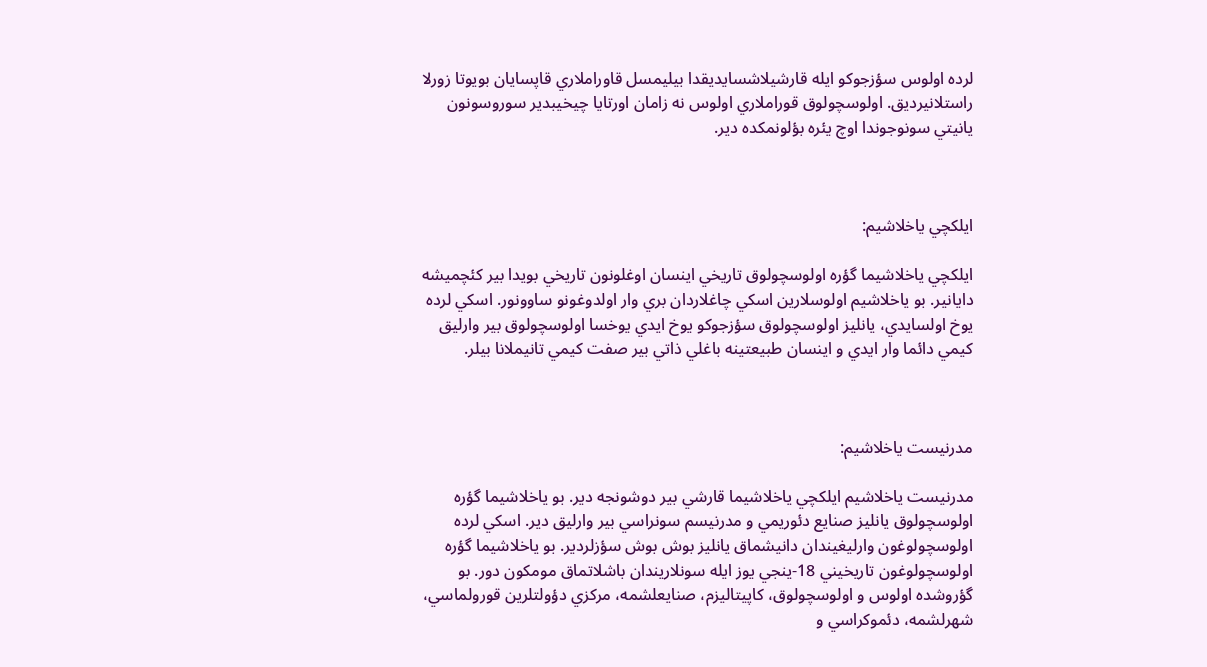لرده اولوس سؤزجوكو ايله قارشيلاشسايديقدا بيليمسل قاوراملاري قاپسايان بويوتا زورلا راستلانيرديق. اولوسچولوق قوراملاري اولوس نه زامان اورتايا چيخيبدير سوروسونون يانيتي سونوجوندا اوچ يئره بؤلونمكده دير.



ايلكچي ياخلاشيم:

ايلكچي ياخلاشيما گؤره اولوسچولوق تاريخي اينسان اوغلونون تاريخي بويدا بير كئچميشه دايانير. بو ياخلاشيم اولوسلارين اسكي چاغلاردان بري وار اولدوغونو ساوونور. اسكي لرده يوخ اولسايدي، يانليز اولوسچولوق سؤزجوكو يوخ ايدي يوخسا اولوسچولوق بير وارليق كيمي دائما وار ايدي و اينسان طبيعتينه باغلي ذاتي بير صفت كيمي تانيملانا بيلر.



مدرنيست ياخلاشيم:

مدرنيست ياخلاشيم ايلكچي ياخلاشيما قارشي بير دوشونجه دير. بو ياخلاشيما گؤره اولوسچولوق يانليز صنايع دئوريمي و مدرنيسم سونراسي بير وارليق دير. اسكي لرده اولوسچولوغون وارليغيندان دانيشماق يانليز بوش بوش سؤزلردير. بو ياخلاشيما گؤره اولوسچولوغون تاريخيني 18-ينجي يوز ايله سونلاريندان باشلاتماق مومكون دور. بو گؤروشده اولوس و اولوسچولوق، كاپيتاليزم، صنايعلشمه، مركزي دؤولتلرين قورولماسي، شهرلشمه، دئموكراسي و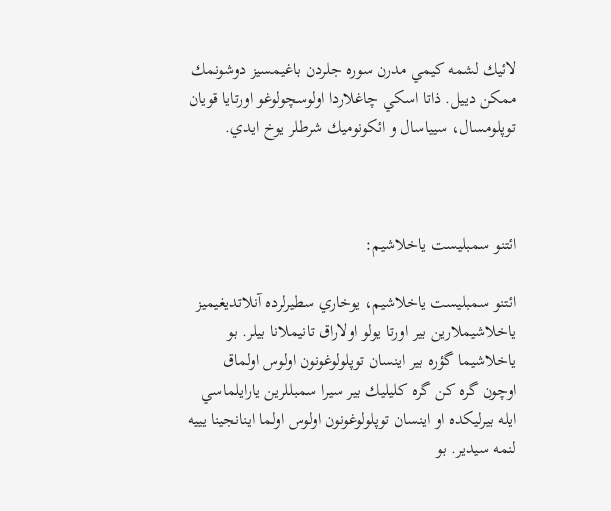لائيك لشمه كيمي مدرن سوره جلردن باغيمسيز دوشونمك ممكن دييل. ذاتا اسكي چاغلاردا اولوسچولوغو اورتايا قويان توپلومسال، سيياسال و ائكونوميك شرطلر يوخ ايدي.



ائتنو سمبليست ياخلاشيم:

ائتنو سمبليست ياخلاشيم، يوخاري سطيرلرده آنلاتديغيميز ياخلاشيملارين بير اورتا يولو اولاراق تانيملانا بيلر. بو ياخلاشيما گؤره بير اينسان توپلولوغونون اولوس اولماق اوچون گره كن گره كليليك بير سيرا سمبللرين يارايلماسي ايله بيرليكده او اينسان توپلولوغونون اولوس اولما اينانجينا يييه لنمه سيدير. بو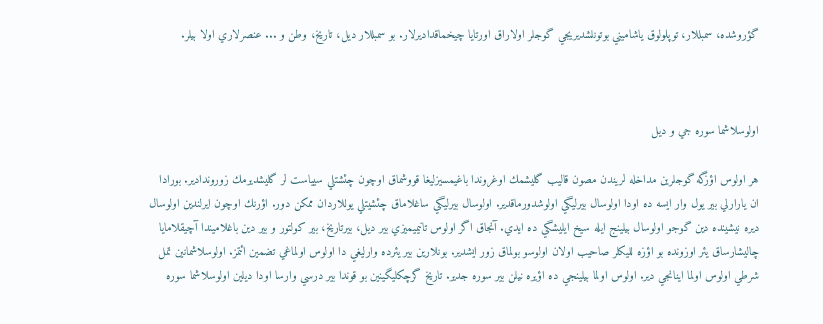گؤروشده، سمبللار، توپلولوق ياشاميني بوتونلشديريجي گوجلر اولاراق اورتايا چيخماقداديرلار. بو سمبللار ديل، تاريخ، وطن و ... عنصرلاري اولا بيلر.



اولوسلاشما سوره جي و ديل

هر اولوس اؤزگه گوجلرين مداخله لريندن مصون قاليب گليشمك اوغروندا باغيمسيزليغا قووشماق اوچون چئشتلي سيياست لر گليشديرمك زوروندادير. بورادا ان يارارلي بير يول وار ايسه ده اودا اولوسال بيرليگي اولوشدورماقدير. اولوسال بيرليگي ساغلاماق چئشيتلي يوللاردان ممكن دور. اؤرنك اوچون ايرلندين اولوسال ديره نيشينده دين گوجو اولوسال بيلينج ايله سيخ ايليشگي ده ايدي. آنجاق اگر اولوس تانيميميزي بير ديل، بيرتاريخ، بير كولتور و بير دين باغلاميندا آچيقلامايا چاليشارساق يئر اوزونده بو اؤزه لليكلر صاحيب اولان اولوسو بولماق زور ايشدير. بونلارين بير يئرده وارليغي دا اولوس اولماغي تضمين ائتمز. اولوسلاشمانين تمل شرطي اولوس اولما اينانجي دير. اولوس اولما بيلينجي ده اؤيره نيلن بير سوره جدير. تاريخ گرچكليگينين بو قوندا بير درسي وارسا اودا ديلين اولوسلاشما سوره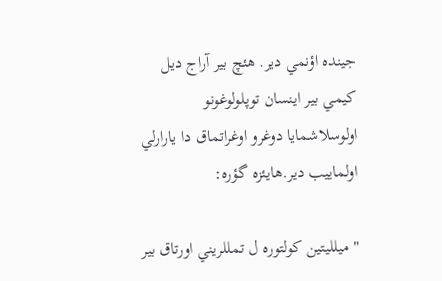جينده اؤنمي دير. هئچ بير آراج ديل كيمي بير اينسان توپلولوغونو اولوسلاشمايا دوغرو اوغراتماق دا يارارلي اولماييب دير.هايئزه گؤره:

" ميلليتين كولتوره ل تمللريني اورتاق بير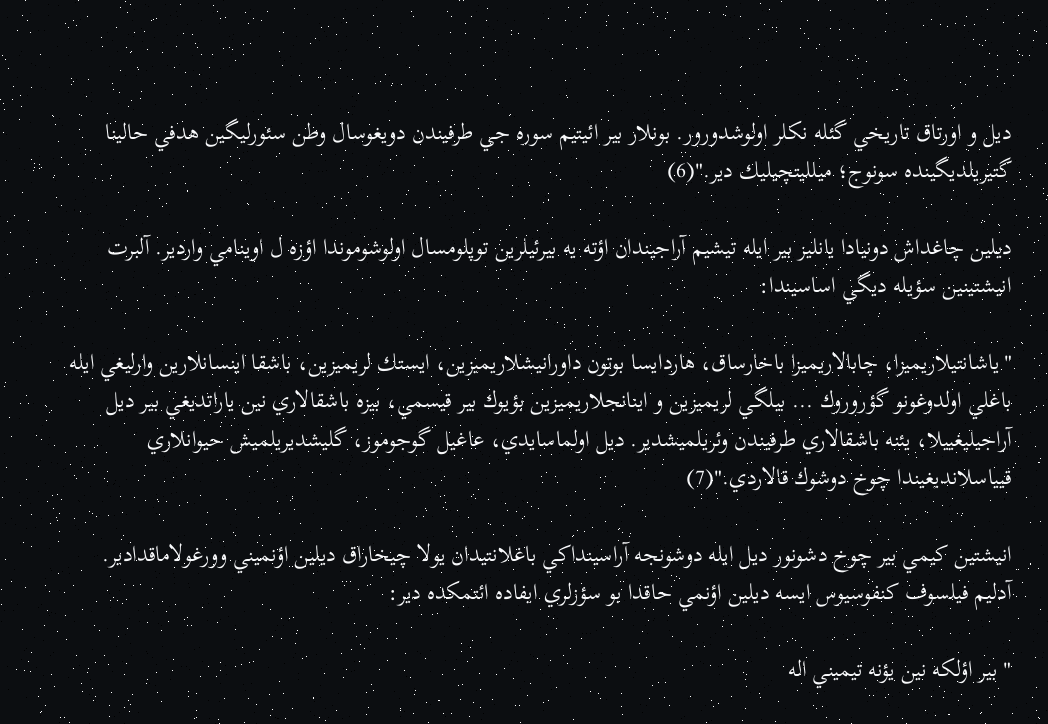ديل و اورتاق تاريخي گئله نكلر اولوشدورور. بونلار بير ائيتيم سوره جي طرفيندن دويغوسال وطن سئورليگين هدفي حالينا گتيريلديگينده سونوج؛ ميلليتچيليك دير."(6)

ديلين چاغداش دونيادا يانليز بير ايله تيشيم آراجيندان اؤته يه بيرئيلرين توپلومسال اولوشوموندا اؤزه ل اوينامي واردير. آلبرت انيشتينين سؤيله ديگي اساسيندا:

"ياشانتيلاريميزا، چابالاريميزا باخارساق، هاردايسا بوتون داورانيشلاريميزين، ايستك لريميزين، باشقا اينسانلارين وارليغي ايله باغلي اولدوغونو گؤروروك ... بيلگي لريميزين و اينانجلاريميزين بؤيوك بير قيسمي، بيزه باشقالاري نين ياراتديغي بير ديل آراجيليغييلا، يئنه باشقالاري طرفيندن وئريلميشدير. ديل اولماسايدي، عاغيل گوجوموز، گليشديريلميش حيوانلاري قيياسلانديغيندا چوخ دوشوك قالاردي."(7)

انيشتين كيمي بير چوخ دشونور ديل ايله دوشونجه آراسينداكي باغلانتيدان يولا چيخاراق ديلين اؤنميني وورغولاماقدادير. آدليم فيلسوف كنفوسيوس ايسه ديلين اؤنمي حاقدا بو سؤزلري ايفاده ائتمكده دير:

" بير اؤلكه نين يؤنه تيميني اله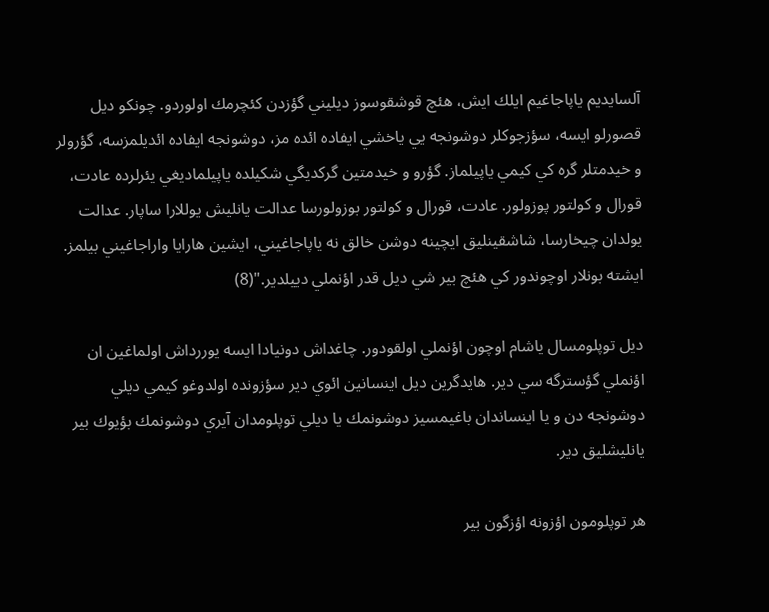آلسايديم ياپاجاغيم ايلك ايش، هئچ قوشقوسوز ديليني گؤزدن كئچرمك اولوردو. چونكو ديل قصورلو ايسه، سؤزجوكلر دوشونجه يي ياخشي ايفاده ائده مز، دوشونجه ايفاده ائديلمزسه، گؤرولر و خيدمتلر گره كي كيمي ياپيلماز. گؤرو و خيدمتين گركديگي شكيلده ياپيلماديغي يئرلرده عادت، قورال و كولتور پوزولور. عادت، قورال و كولتور بوزولورسا عدالت يانليش يوللارا ساپار. عدالت يولدان چيخارسا، شاشقينليق ايچينه دوشن خالق نه ياپاجاغيني، ايشين هارايا واراجاغيني بيلمز. ايشته بونلار اوچوندور كي هئچ بير شي ديل قدر اؤنملي دييلدير."(8)

ديل توپلومسال ياشام اوچون اؤنملي اولقودور. چاغداش دونيادا ايسه يوررداش اولماغين ان اؤنملي گؤسترگه سي دير. هايدگرين ديل اينسانين ائوي دير سؤزونده اولدوغو كيمي ديلي دوشونجه دن و يا اينساندان باغيمسيز دوشونمك يا ديلي توپلومدان آيري دوشونمك بؤيوك بير يانليشليق دير.

هر توپلومون اؤزونه اؤزگون بير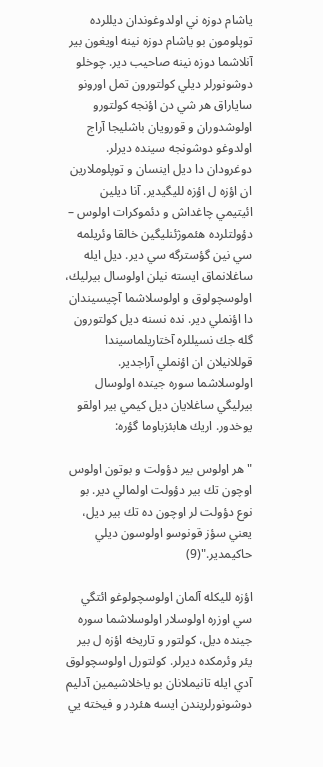ياشام دوزه ني اولدوغوندان ديللرده توپلومون بو ياشام دوزه نينه اويغون بير آنلاشما دوزه نينه صاحيب دير. چوخلو دوشونورلر ديلي كولتورون تمل اورونو ساياراق هر شي دن اؤنجه كولتورو اولوشدوران و قورويان باشليجا آراج اولدوغو دوشونجه سينده ديرلر. دوغرودان دا ديل اينسان و توپلوملارين ان اؤزه ل اؤزه لليگيدير. آنا ديلين ائيتيمي چاغداش و دئموكرات اولوس – دؤولتلرده هئموژئنليگين خالقا وئريلمه سي نين گؤسترگه سي دير. ديل ايله ساغلانماق ايسته نيلن اولوسال بيرليك، اولوسچولوق و اولوسلاشما آچيسيندان دا اؤنملي دير. نده نسنه ديل كولتورون گله جك نسيللره آختاريلماسيندا قوللانيلان ان اؤنملي آراجدير. اولوسلاشما سوره جينده اولوسال بيرليگي ساغلايان ديل كيمي بير اولقو يوخدور. اريك هابئزباوما گؤره:

"هر اولوس بير دؤولت و بوتون اولوس اوچون تك بير دؤولت اولمالي دير. بو نوع دؤولت لر اوچون ده تك بير ديل، يعني سؤز قونوسو اولوسون ديلي حاكيمدير."(9)

اؤزه لليكله آلمان اولوسچولوغو ائتگي سي اوزره اولوسلار اولوسلاشما سوره جينده ديل، كولتور و تاريخه اؤزه ل بير يئر وئرمكده ديرلر. كولتورل اولوسچولوق آدي ايله تانيملانان بو ياخلاشيمين آدليم دوشونورلريندن ايسه هئردر و فيخته يي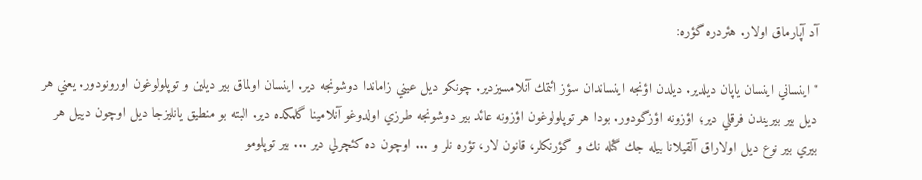آد آپارماق اولار. هئردره گؤره:

"اينساني اينسان ياپان ديلدير. ديلدن اؤنجه اينساندان سؤز ائتمك آنلامسيزدير. چونكو ديل عيني زاماندا دوشونجه دير. اينسان اولماق بير ديلين و توپلولوغون اورونودور. يعني هر ديل بير بيريندن فرقلي دير؛ اؤزونه اؤزگودور. بودا هر توپلولوغون اؤزونه عائد بير دوشونجه طرزي اولدوغو آنلامينا گلمكده دير. البته بو منطيق يانليزجا ديل اوچون دييل هر بيري بير نوع ديل اولاراق آلقيلانا بيله جك گئله نك و گؤرنكلر، قانون لار، تؤره نلر و ... اوچون ده كئچرلي دير ... بير توپلومو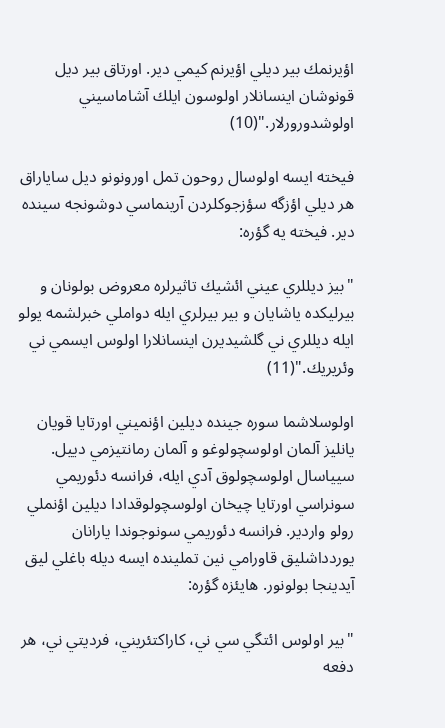اؤيرنمك بير ديلي اؤيرنم كيمي دير. اورتاق بير ديل قونوشان اينسانلار اولوسون ايلك آشاماسيني اولوشدورورلار."(10)

فيخته ايسه اولوسال روحون تمل اورونونو ديل ساياراق هر ديلي اؤزگه سؤزجوكلردن آرينماسي دوشونجه سينده دير. فيخته يه گؤره:

"بيز ديللري عيني ائشيك تاثيرلره معروض بولونان و بيرليكده ياشايان و بير بيرلري ايله دواملي خبرلشمه يولو ايله ديللري ني گلشيديرن اينسانلارا اولوس ايسمي ني وئريريك."(11)

اولوسلاشما سوره جينده ديلين اؤنميني اورتايا قويان يانليز آلمان اولوسچولوغو و آلمان رمانتيزمي دييل. سيياسال اولوسچولوق آدي ايله، فرانسه دئوريمي سونراسي اورتايا چيخان اولوسچولوقدادا ديلين اؤنملي رولو واردير. فرانسه دئوريمي سونوجوندا يارانان يوردداشليق قاورامي نين تملينده ايسه ديله باغلي ليق آيدينجا بولونور. هايئزه گؤره:

"بير اولوس ائتگي سي ني، كاراكتئريني، فرديتي ني، هر دفعه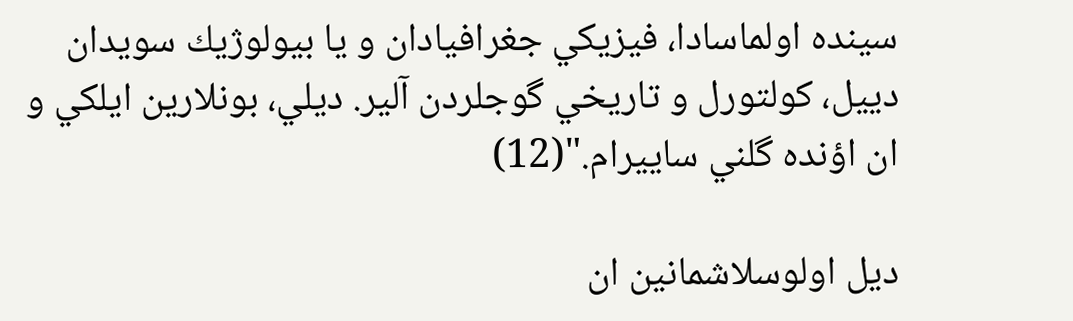سينده اولماسادا، فيزيكي جغرافيادان و يا بيولوژيك سويدان دييل، كولتورل و تاريخي گوجلردن آلير. ديلي، بونلارين ايلكي و ان اؤنده گلني ساييرام."(12)

ديل اولوسلاشمانين ان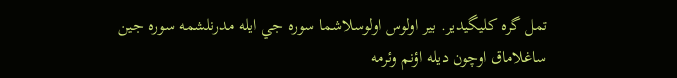تمل گره كليگيدير. بير اولوس اولوسلاشما سوره جي ايله مدرنلشمه سوره جين ساغلاماق اوچون ديله اؤنم وئرمه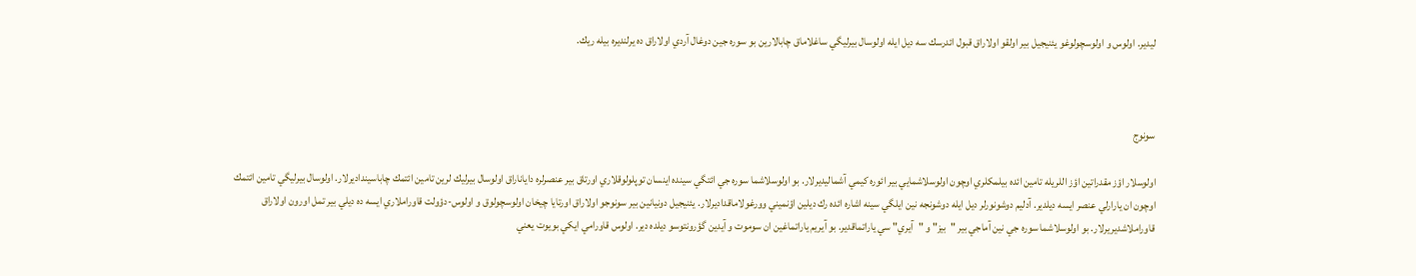ليدير. اولوس و اولوسچولوغو يئنيجيل بير اولقو اولاراق قبول ائدرسك سه ديل ايله اولوسال بيرليگي ساغلاماق چابالارين بو سوره جين دوغال آردي اولاراق ده يرلنديره بيله ريك.



سونوج

اولوسلار اؤز مقدراتين اؤز اللريله تامين ائده بيلمكلري اوچون اولوسلاشمايي بير ائوره كيمي آشماليديرلار. بو اولوسلاشما سوره جي ائتگي سينده اينسان توپلولوقلاري اورتاق بير عنصرلره داياناراق اولوسال بيرليك لرين تامين ائتمك چاباسينداديرلار. اولوسال بيرليگي تامين ائتمك اوچون ان يارارلي عنصر ايسه ديلدير. آدليم دوشونورلر ديل ايله دوشونجه نين ايلگي سينه اشاره ائده رك ديلين اؤنميني وورغولاماقداديرلار. يئنيجيل دونيانين بير سونوجو اولاراق اورتايا چيخان اولوسچولوق و اولوس-دؤولت قاوراملاري ايسه ده ديلي بير تمل اورون اولاراق قاوراملاشديريرلار. بو اولوسلاشما سوره جي نين آماجي بير "بيز" و "آيري" سي ياراتماقدير. بو آيريم ياراتماغين ان سوموت و آيدين گؤرونتوسو ديلده دير. اولوس قاورامي ايكي بويوت يعني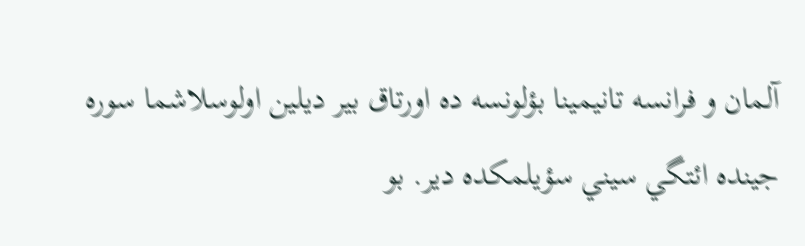آلمان و فرانسه تانيمينا بؤلونسه ده اورتاق بير ديلين اولوسلاشما سوره جينده ائتگي سيني سؤيلمكده دير. بو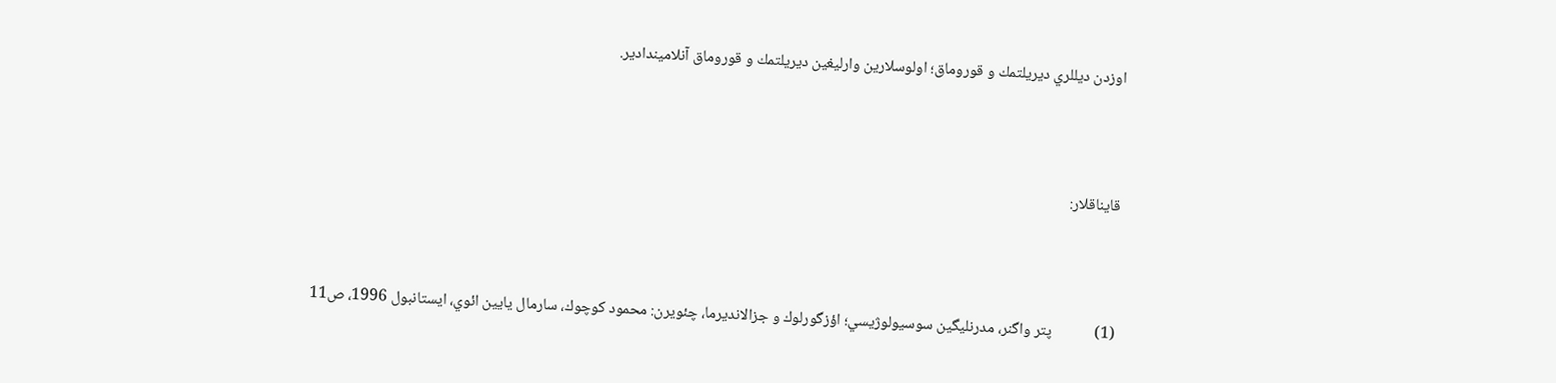اوزدن ديللري ديريلتمك و قوروماق؛ اولوسلارين وارليغين ديريلتمك و قوروماق آنلاميندادير.



قايناقلار:



(1)            پتر واگنر، مدرنليگين سوسيولوژيسي؛ اؤزگورلوك و جزالانديرما، چئويرن: محمود كوچوك، سارمال يايين ائوي، ايستانبول 1996، ص11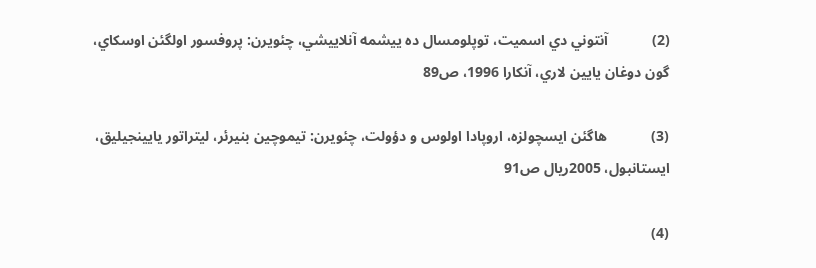(2)            آنتوني دي اسميت، توپلومسال ده ييشمه آنلاييشي، چئويرن: پروفسور اولگئن اوسكاي، گون دوغان يايين لاري، آنكارا 1996، ص89

(3)            هاگئن ايسچولزه، اروپادا اولوس و دؤولت، چئويرن: تيموچين بنيرئر، ليتراتور يايينجيليق، ايستانبول، 2005ريال ص91

(4)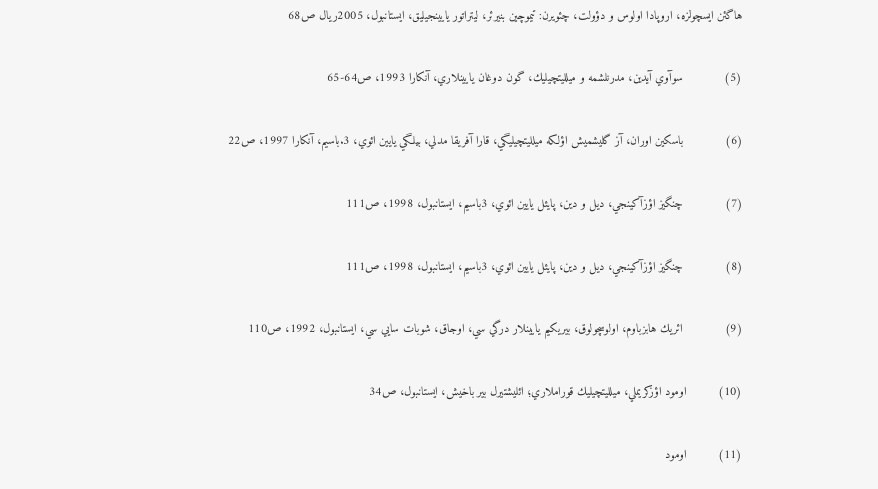هاگئن ايسچولزه، اروپادا اولوس و دؤولت، چئويرن: تيموچين بنيرئر، ليتراتور يايينجيليق، ايستانبول، 2005ريال ص68

(5)            سوآوي آيدين، مدرنلشمه و ميلليتچيليك، گون دوغان يايينلاري، آنكارا 1993، ص64-65

(6)            باسكين اوران، آز گليشميش اؤلكه ميلليتچيليگي، قارا آفريقا مدلي، بيلگي يايين ائوي، 3.باسيم، آنكارا 1997، ص22

(7)            چنگيز اؤزآكينجي، ديل و دين، پايئل يايين ائوي، 3باسيم، ايستانبول، 1998، ص111

(8)            چنگيز اؤزآكينجي، ديل و دين، پايئل يايين ائوي، 3باسيم، ايستانبول، 1998، ص111

(9)            ائريك هابزباوم، اولوسچولوق، بيريكيم يايينلار درگي سي، اوجاق، شوبات سايي سي، ايستانبول، 1992، ص110

(10)         اومود اؤزكريملي، ميلليتچيليك قوراملاري؛ ائليشتيرل بير باخيش، ايستانبول، ص34

(11)         اومود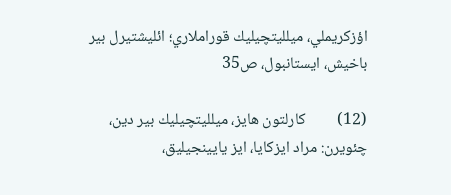اؤزكريملي، ميلليتچيليك قوراملاري؛ ائليشتيرل بير باخيش، ايستانبول، ص35

(12)         كارلتون هايز، ميلليتچيليك بير دين، چئويرن: مراد ايزكايا، ايز يايينجيليق،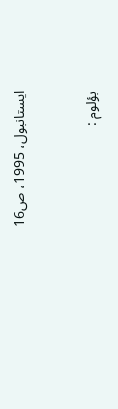ايستانبول، 1995، ص16



بؤلوم :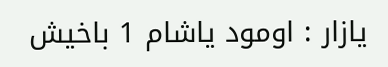یازار : اومود ياشام 1 باخیش